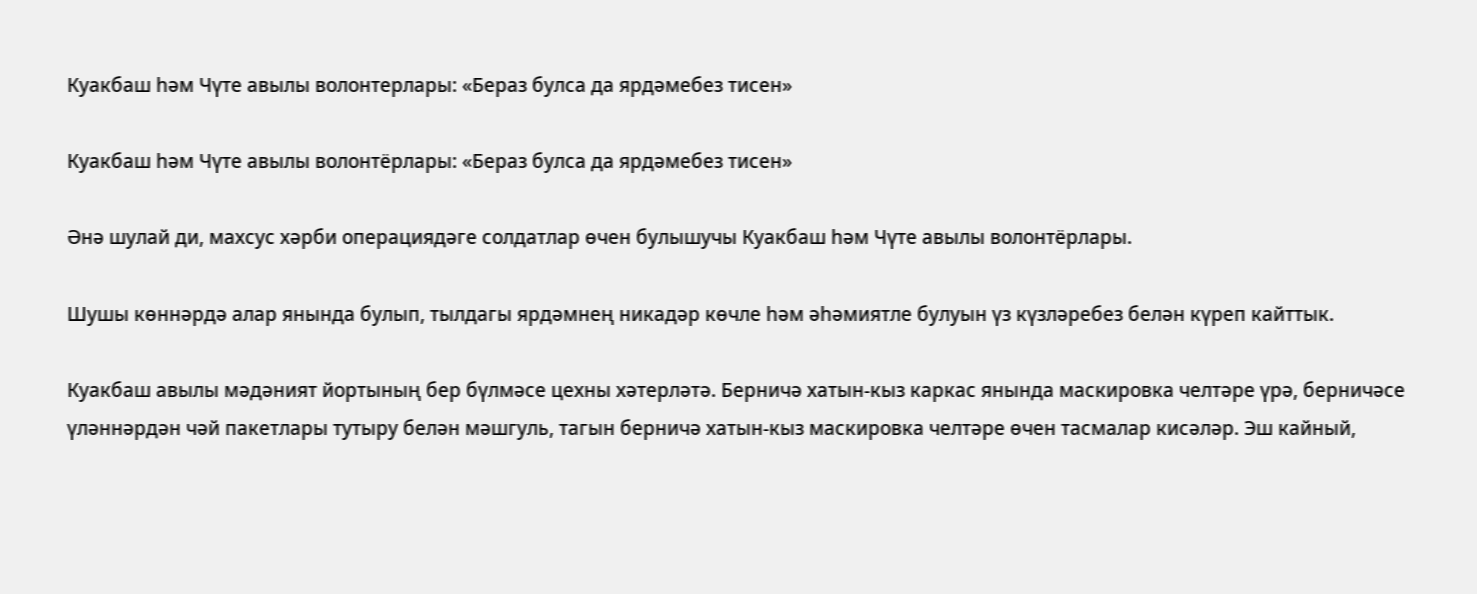Куакбаш һәм Чүте авылы волонтерлары: «Бераз булса да ярдәмебез тисен»

Куакбаш һәм Чүте авылы волонтёрлары: «Бераз булса да ярдәмебез тисен»

Әнә шулай ди, махсус хәрби операциядәге солдатлар өчен булышучы Куакбаш һәм Чүте авылы волонтёрлары.

Шушы көннәрдә алар янында булып, тылдагы ярдәмнең никадәр көчле һәм әһәмиятле булуын үз күзләребез белән күреп кайттык.

Куакбаш авылы мәдәният йортының бер бүлмәсе цехны хәтерләтә. Берничә хатын-кыз каркас янында маскировка челтәре үрә, берничәсе үләннәрдән чәй пакетлары тутыру белән мәшгуль, тагын берничә хатын-кыз маскировка челтәре өчен тасмалар кисәләр. Эш кайный,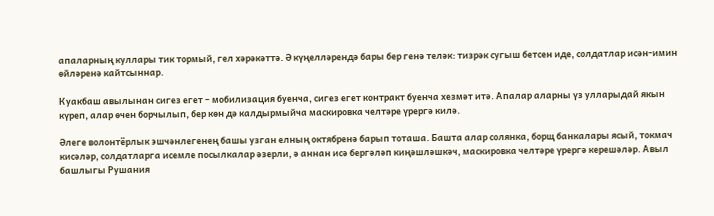апаларның куллары тик тормый, гел хәрәкәттә. Ә күңелләрендә бары бер генә теләк: тизрәк сугыш бетсен иде, солдатлар исән-имин өйләренә кайтсыннар.

Куакбаш авылынан сигез егет – мобилизация буенча, сигез егет контракт буенча хезмәт итә. Апалар аларны үз улларыдай якын күреп, алар өчен борчылып, бер көн дә калдырмыйча маскировка челтәре үрергә килә.

Әлеге волонтёрлык эшчәнлегенең башы узган елның октябренә барып тоташа. Башта алар солянка, борщ банкалары ясый, токмач кисәләр, солдатларга исемле посылкалар әзерли, ә аннан исә бергәләп киңәшләшкәч, маскировка челтәре үрергә керешәләр. Авыл башлыгы Рушания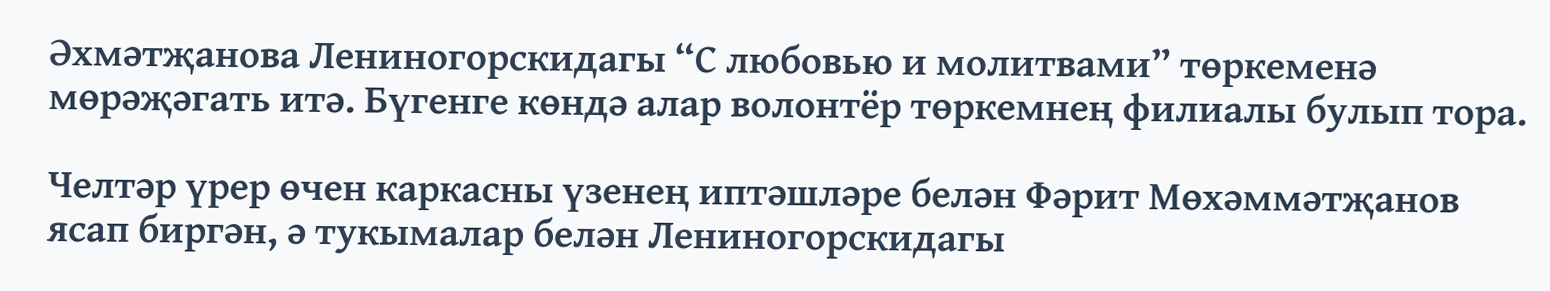Әхмәтҗанова Лениногорскидагы “С любовью и молитвами” төркеменә мөрәҗәгать итә. Бүгенге көндә алар волонтёр төркемнең филиалы булып тора.

Челтәр үрер өчен каркасны үзенең иптәшләре белән Фәрит Мөхәммәтҗанов ясап биргән, ә тукымалар белән Лениногорскидагы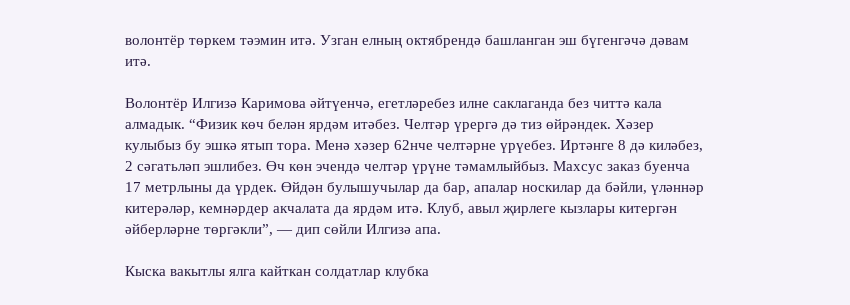волонтёр төркем тәэмин итә. Узган елның октябрендә башланган эш бүгенгәчә дәвам итә.

Волонтёр Илгизә Каримова әйтүенчә, егетләребез илне саклаганда без читтә кала алмадык. “Физик көч белән ярдәм итәбез. Челтәр үрергә дә тиз өйрәндек. Хәзер кулыбыз бу эшкә ятып тора. Менә хәзер 62нче челтәрне үрүебез. Иртәнге 8 дә киләбез, 2 сәгатьләп эшлибез. Өч көн эчендә челтәр үрүне тәмамлыйбыз. Махсус заказ буенча 17 метрлыны да үрдек. Өйдән булышучылар да бар, апалар носкилар да бәйли, үләннәр китерәләр, кемнәрдер акчалата да ярдәм итә. Клуб, авыл җирлеге кызлары китергән әйберләрне төргәкли”, — дип сөйли Илгизә апа.

Кыска вакытлы ялга кайткан солдатлар клубка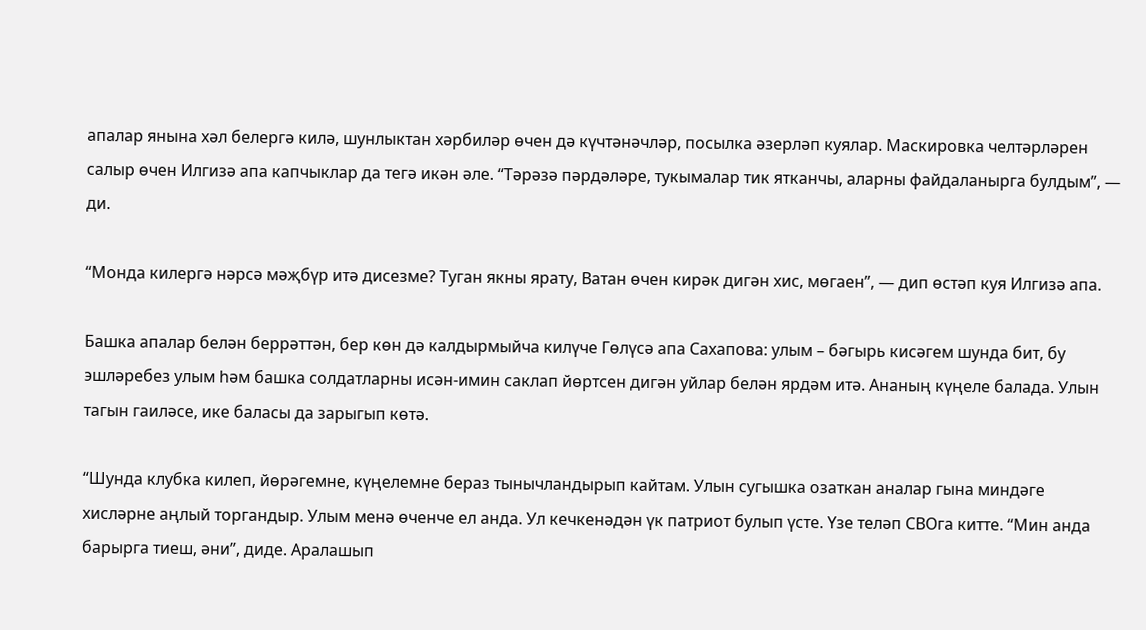апалар янына хәл белергә килә, шунлыктан хәрбиләр өчен дә күчтәнәчләр, посылка әзерләп куялар. Маскировка челтәрләрен салыр өчен Илгизә апа капчыклар да тегә икән әле. “Тәрәзә пәрдәләре, тукымалар тик ятканчы, аларны файдаланырга булдым”, — ди.

“Монда килергә нәрсә мәҗбүр итә дисезме? Туган якны ярату, Ватан өчен кирәк дигән хис, мөгаен”, — дип өстәп куя Илгизә апа.

Башка апалар белән беррәттән, бер көн дә калдырмыйча килүче Гөлүсә апа Сахапова: улым – бәгырь кисәгем шунда бит, бу эшләребез улым һәм башка солдатларны исән-имин саклап йөртсен дигән уйлар белән ярдәм итә. Ананың күңеле балада. Улын тагын гаиләсе, ике баласы да зарыгып көтә.

“Шунда клубка килеп, йөрәгемне, күңелемне бераз тынычландырып кайтам. Улын сугышка озаткан аналар гына миндәге хисләрне аңлый торгандыр. Улым менә өченче ел анда. Ул кечкенәдән үк патриот булып үсте. Үзе теләп СВОга китте. “Мин анда барырга тиеш, әни”, диде. Аралашып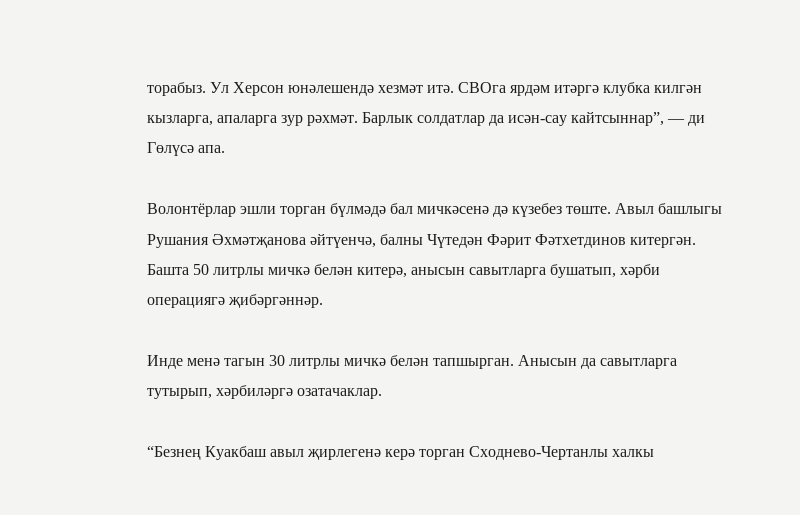торабыз. Ул Херсон юнәлешендә хезмәт итә. СВОга ярдәм итәргә клубка килгән кызларга, апаларга зур рәхмәт. Барлык солдатлар да исән-сау кайтсыннар”, — ди Гөлүсә апа.

Волонтёрлар эшли торган бүлмәдә бал мичкәсенә дә күзебез төште. Авыл башлыгы Рушания Әхмәтҗанова әйтүенчә, балны Чүтедән Фәрит Фәтхетдинов китергән. Башта 50 литрлы мичкә белән китерә, анысын савытларга бушатып, хәрби операциягә җибәргәннәр.

Инде менә тагын 30 литрлы мичкә белән тапшырган. Анысын да савытларга тутырып, хәрбиләргә озатачаклар.

“Безнең Куакбаш авыл җирлегенә керә торган Сходнево-Чертанлы халкы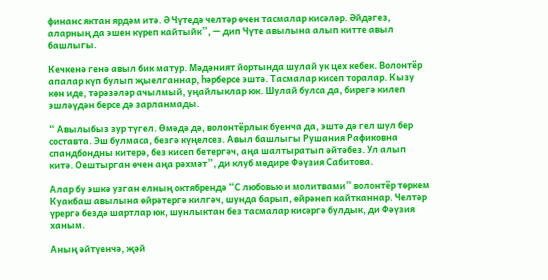финанс яктан ярдәм итә. Ә Чүтедә челтәр өчен тасмалар кисәләр. Әйдәгез, аларның да эшен күреп кайтыйк”, — дип Чүте авылына алып китте авыл башлыгы.

Кечкенә генә авыл бик матур. Мәдәният йортында шулай ук цех кебек. Волонтёр апалар күп булып җыелганнар, һәрберсе эштә. Тасмалар кисеп торалар. Кызу көн иде, тәрәзәләр ачылмый, уңайлыклар юк. Шулай булса да, бирегә килеп эшләүдән берсе дә зарланмады.

“ Авылыбыз зур түгел. Өмәдә дә, волонтёрлык буенча да, эштә дә гел шул бер составта. Эш булмаса, безгә күңелсез. Авыл башлыгы Рушания Рафиковна спандбондны китерә, без кисеп бетергәч, аңа шалтыратып әйтәбез. Ул алып китә. Оештырган өчен аңа рәхмәт”, ди клуб мөдире Фәүзия Сабитова.

Алар бу эшкә узган елның октябрендә “С любовью и молитвами” волонтёр төркем Куакбаш авылына өйрәтергә килгәч, шунда барып, өйрәнеп кайтканнар. Челтәр үрергә бездә шартлар юк, шунлыктан без тасмалар кисәргә булдык, ди Фәүзия ханым.

Аның әйтүенчә, җәй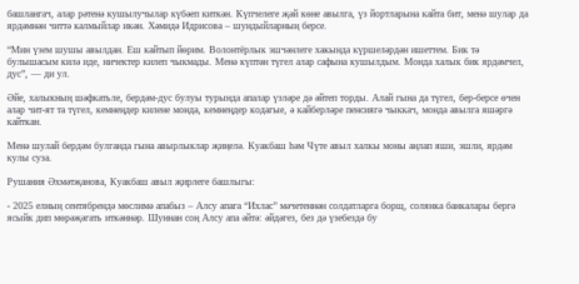башлангач, алар рәтенә кушылучылар күбәеп киткән. Күпчелеге җәй көне авылга, үз йортларына кайта бит, менә шулар да ярдәмнән читтә калмыйлар икән. Хәмидә Идрисова – шундыйларның берсе.

“Мин үзем шушы авылдан. Еш кайтып йөрим. Волонтёрлык эшчәнлеге хакында күршеләрдән ишеттем. Бик тә булышасым килә иде, ничектер килеп чыкмады. Менә күптән түгел алар сафына кушылдым. Монда халык бик ярдәмчел, дус”, — ди ул.

Әйе, халыкның шәфкатьле, бердәм-дус булуы турында апалар үзләре дә әйтеп торды. Алай гына да түгел, бер-берсе өчен алар чит-ят та түгел, кемнеңдер килене монда, кемнеңдер кодагые, ә кайберләре пенсиягә чыккач, монда авылга яшәргә кайткан.

Менә шулай бердәм булганда гына авырлыклар җиңелә. Куакбаш һәм Чүте авыл халкы моны аңлап яши, эшли, ярдәм кулы суза.

Рушания Әхмәтҗанова, Куакбаш авыл җирлеге башлыгы:

- 2025 елның сентябрендә мөслимә апабыз – Алсу апага “Ихлас” мәчетеннән солдатларга борщ, солянка банкалары бергә ясыйк дип мөрәҗәгать иткәннәр. Шуннан соң Алсу апа әйтә: әйдәгез, без дә үзебездә бу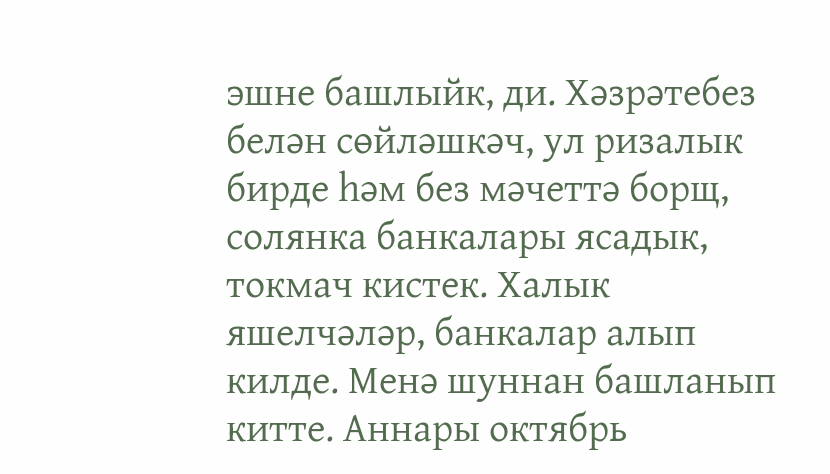эшне башлыйк, ди. Хәзрәтебез белән сөйләшкәч, ул ризалык бирде һәм без мәчеттә борщ, солянка банкалары ясадык, токмач кистек. Халык яшелчәләр, банкалар алып килде. Менә шуннан башланып китте. Аннары октябрь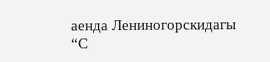аенда Лениногорскидагы “С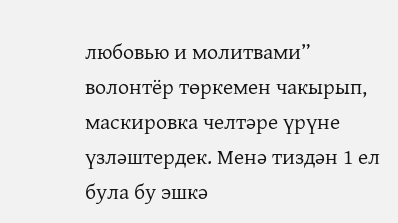любовью и молитвами” волонтёр төркемен чакырып, маскировка челтәре үрүне үзләштердек. Менә тиздән 1 ел була бу эшкә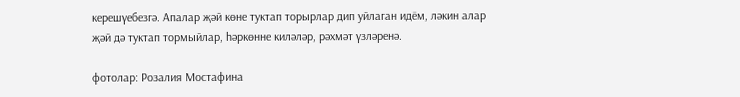керешүебезгә. Апалар җәй көне туктап торырлар дип уйлаган идём, ләкин алар җәй дә туктап тормыйлар, һәркөнне киләләр, рәхмәт үзләренә.

фотолар: Розалия Мостафина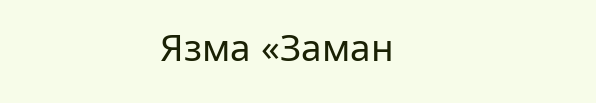Язма «Заман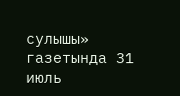сулышы» газетында 31 июль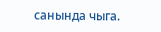санында чыга.